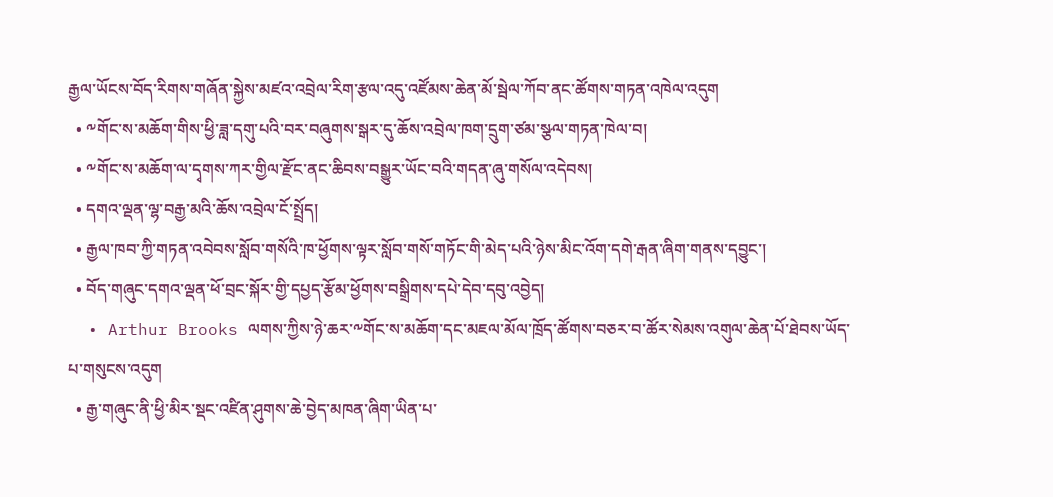རྒྱལ་ཡོངས་བོད་རིགས་གཞོན་སྐྱེས་མཛའ་འབྲེལ་རིག་རྩལ་འདུ་འཛོམས་ཆེན་མོ་སྦེལ་ཀོབ་ནང་ཚོགས་གཏན་འཁེལ་འདུག
  • ༸གོང་ས་མཆོག་གིས་ཕྱི་ཟླ་དགུ་པའི་བར་བཞུགས་སྒར་དུ་ཆོས་འབྲེལ་ཁག་དྲུག་ཙམ་སྩལ་གཏན་ཁེལ་བ།
  • ༸གོང་ས་མཆོག་ལ་དྭགས་ཀར་གྱིལ་རྫོང་ནང་ཆིབས་བསྒྱུར་ཡོང་བའི་གདན་ཞུ་གསོལ་འདེབས།
  • དགའ་ལྡན་ལྷ་བརྒྱ་མའི་ཆོས་འབྲེལ་ངོ་སྤྲོད།
  • རྒྱལ་ཁབ་ཀྱི་གཏན་འབེབས་སློབ་གསོའི་ཁ་ཕྱོགས་ལྟར་སློབ་གསོ་གཏོང་གི་མེད་པའི་ཉེས་མིང་འོག་དགེ་རྒན་ཞིག་གནས་དབྱུང་།
  • བོད་གཞུང་དགའ་ལྡན་ཕོ་བྲང་སྐོར་གྱི་དཔྱད་རྩོམ་ཕྱོགས་བསྒྲིགས་དཔེ་དེབ་དབུ་འབྱེད།
  • Arthur Brooks ལགས་ཀྱིས་ཉེ་ཆར་༸གོང་ས་མཆོག་དང་མཇལ་མོལ་ཁྲོད་ཚོགས་བཅར་བ་ཚོར་སེམས་འགུལ་ཆེན་པོ་ཐེབས་ཡོད་པ་གསུངས་འདུག
  • རྒྱ་གཞུང་ནི་ཕྱི་མིར་སྡང་འཛིན་ཤུགས་ཆེ་བྱེད་མཁན་ཞིག་ཡིན་པ་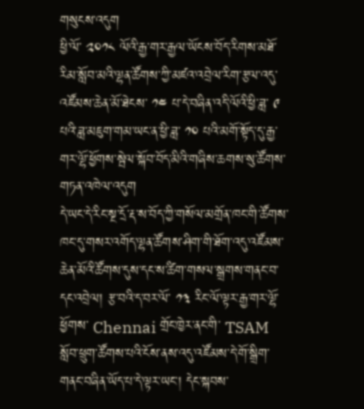གསུངས་འདུག
ཕྱི་ལོ་ ༢༠༡༨ ལོའི་རྒྱ་གར་རྒྱལ་ཡོངས་བོད་རིགས་མཐོ་རིམ་སློབ་མའི་ལྷན་ཚོགས་ཀྱི་མཛའ་འབྲེལ་རིག་རྩལ་འདུ་འཛོམས་ཆེན་མོ་ཐེངས་ ༡༤ པ་དེ་བཞིན་འདི་ལོའི་ཕྱི་ཟླ་ ༩ པའི་ཟླ་མཇུག་གམ་ཡང་ན་ཕྱི་ཟླ་ ༡༠ པའི་མགོ་སྟོད་དུ་རྒྱ་གར་ལྷོ་ཕྱོགས་སྦེལ་སྐོབ་བོད་མིའི་གཞིས་ཆགས་སུ་ཚོགས་གཏན་འཁེལ་འདུག
དེ་ཡང་དེ་རིང་སྔ་དྲོ་རྡ་ས་བོད་ཀྱི་གསོལ་མགྲོན་ཁང་གི་ཚོགས་ཁང་དུ་གསར་འགོད་ལྷན་ཚོགས་ཤིག་གི་ཐོག་འདུ་འཛོམས་ཆེན་མོའི་ཚོགས་དུས་དང་ས་ཚིག་གསལ་སྒྲགས་གནང་བ་དང་འབྲེལ། རྩ་བའི་ད་བར་ལོ་ ༡༣ རིང་ལོ་ལྟར་རྒྱ་གར་ལྷོ་ཕྱོགས་ Chennai གྲོང་ཁྱེར་ནང་གི་ TSAM སློབ་ཕྲུག་ཚོགས་པའི་ངོས་ནས་འདུ་འཛོམས་དེ་གོ་སྒྲིག་གནང་བཞིན་ཡོད་པ་དེ་ལྟར་ཡང་། དེང་སྐབས་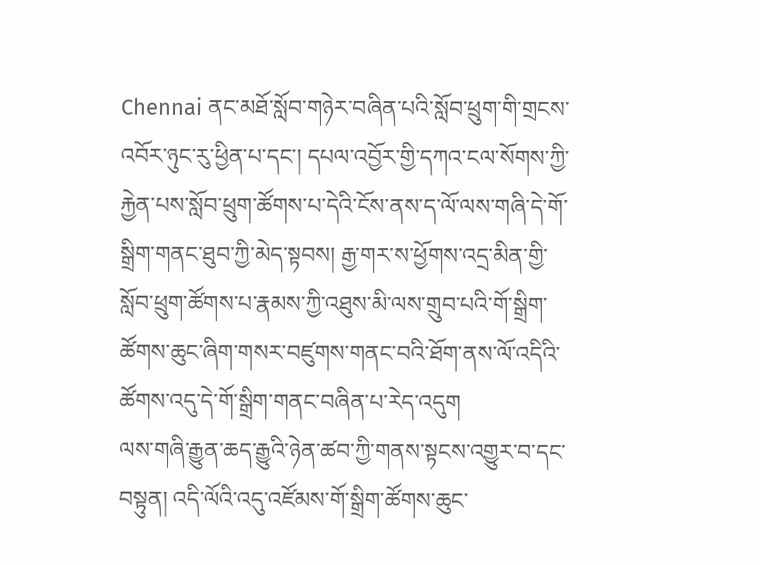Chennai ནང་མཐོ་སློབ་གཉེར་བཞིན་པའི་སློབ་ཕྲུག་གི་གྲངས་འབོར་ཉུང་རུ་ཕྱིན་པ་དང་། དཔལ་འབྱོར་གྱི་དཀའ་ངལ་སོགས་ཀྱི་རྐྱེན་པས་སློབ་ཕྲུག་ཚོགས་པ་དེའི་ངོས་ནས་ད་ལོ་ལས་གཞི་དེ་གོ་སྒྲིག་གནང་ཐུབ་ཀྱི་མེད་སྟབས། རྒྱ་གར་ས་ཕྱོགས་འདྲ་མིན་གྱི་སློབ་ཕྲུག་ཚོགས་པ་རྣམས་ཀྱི་འཐུས་མི་ལས་གྲུབ་པའི་གོ་སྒྲིག་ཚོགས་ཆུང་ཞིག་གསར་བཛུགས་གནང་བའི་ཐོག་ནས་ལོ་འདིའི་ཚོགས་འདུ་དེ་གོ་སྒྲིག་གནང་བཞིན་པ་རེད་འདུག
ལས་གཞི་རྒྱུན་ཆད་རྒྱུའི་ཉེན་ཚབ་ཀྱི་གནས་སྟངས་འགྱུར་བ་དང་བསྟུན། འདི་ལོའི་འདུ་འཛོམས་གོ་སྒྲིག་ཚོགས་ཆུང་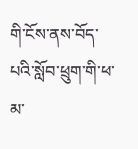གི་ངོས་ནས་བོད་པའི་སློབ་ཕྲུག་གི་ཕ་མ་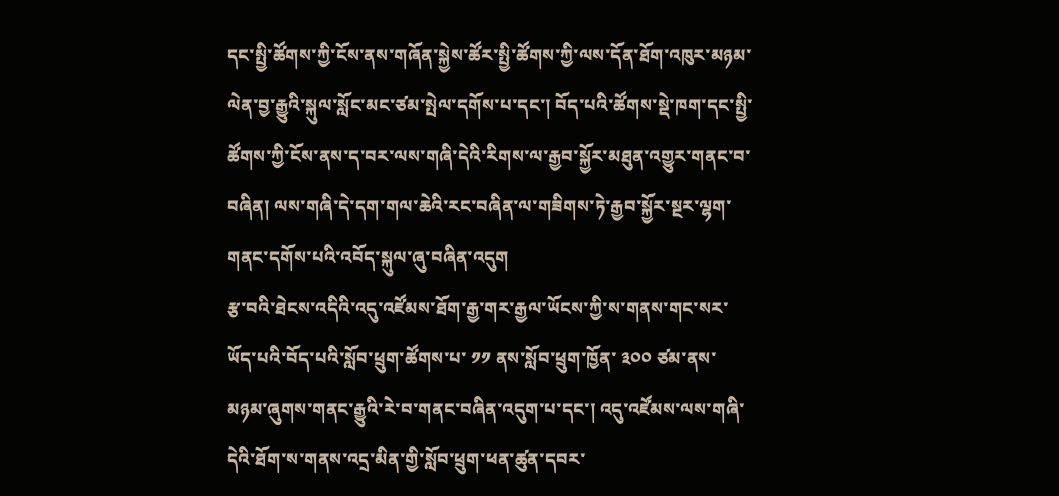དང་སྤྱི་ཚོགས་ཀྱི་ངོས་ནས་གཞོན་སྐྱེས་ཚོར་སྤྱི་ཚོགས་ཀྱི་ལས་དོན་ཐོག་འཁུར་མཉམ་ལེན་བྱ་རྒྱུའི་སྐུལ་སློང་མང་ཙམ་སྤེལ་དགོས་པ་དང་། བོད་པའི་ཚོགས་སྡེ་ཁག་དང་སྤྱི་ཚོགས་ཀྱི་ངོས་ནས་ད་བར་ལས་གཞི་དེའི་རིགས་ལ་རྒྱབ་སྐྱོར་མཐུན་འགྱུར་གནང་བ་བཞིན། ལས་གཞི་དེ་དག་གལ་ཆེའི་རང་བཞིན་ལ་གཟིགས་ཏེ་རྒྱབ་སྐྱོར་སྔར་ལྷག་གནང་དགོས་པའི་འབོད་སྐུལ་ཞུ་བཞིན་འདུག
རྩ་བའི་ཐེངས་འདིའི་འདུ་འཛོམས་ཐོག་རྒྱ་གར་རྒྱལ་ཡོངས་ཀྱི་ས་གནས་གང་སར་ཡོད་པའི་བོད་པའི་སློབ་ཕྲུག་ཚོགས་པ་ ༡༡ ནས་སློབ་ཕྲུག་ཁྱོན་ ༣༠༠ ཙམ་ནས་མཉམ་ཞུགས་གནང་རྒྱུའི་རེ་བ་གནང་བཞིན་འདུག་པ་དང་། འདུ་འཛོམས་ལས་གཞི་དེའི་ཐོག་ས་གནས་འདྲ་མིན་གྱི་སློབ་ཕྲུག་ཕན་ཚུན་དབར་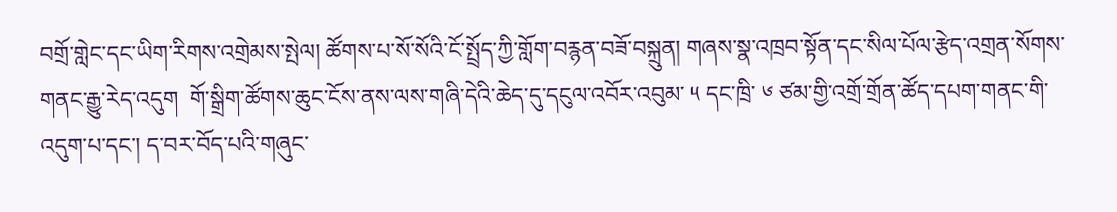བགྲོ་གླེང་དང་ཡིག་རིགས་འགྲེམས་སྤེལ། ཚོགས་པ་སོ་སོའི་ངོ་སྤྲོད་ཀྱི་གློག་བརྙན་བཟོ་བསྐྲུན། གཞས་སྣ་འཁྲབ་སྟོན་དང་སིལ་པོལ་རྩེད་འགྲན་སོགས་གནང་རྒྱུ་རེད་འདུག  གོ་སྒྲིག་ཚོགས་ཆུང་ངོས་ནས་ལས་གཞི་དེའི་ཆེད་དུ་དངུལ་འབོར་འབུམ་ ༥ དང་ཁྲི་ ༦ ཙམ་གྱི་འགྲོ་གྲོན་ཚོད་དཔག་གནང་གི་འདུག་པ་དང་། ད་བར་བོད་པའི་གཞུང་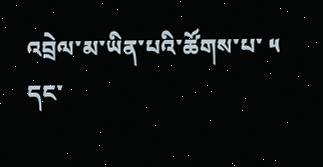འབྲེལ་མ་ཡིན་པའི་ཚོགས་པ་ ༥ དང་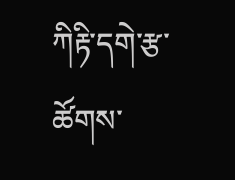ཀིརྟི་དགེ་རྩ་ཚོགས་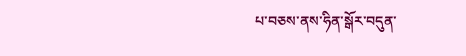པ་བཅས་ནས་ཧིན་སྒོར་བདུན་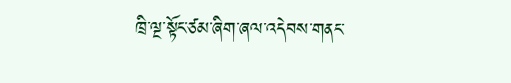ཁྲི་ལྔ་སྟོང་ཙམ་ཞིག་ཞལ་འདེབས་གནང་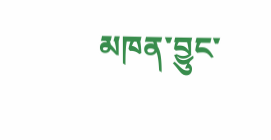མཁན་བྱུང་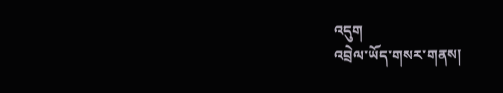འདུག
འབྲེལ་ཡོད་གསར་གནས།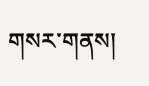གསར་གནས།